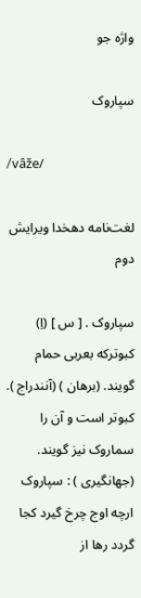واژه جو

سپاروک

/vâže/

لغت‌نامه دهخدا ویرایش دوم

سپاروک . [ س ] (اِ) کبوترکه بعربی حمام گویند. (برهان ) (آنندراج ). کبوتر است و آن را سماروک نیز گویند. (جهانگیری ) : سپاروک ارچه اوج چرخ گیرد کجا گردد رها از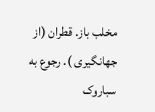مخلب باز. قطران (از جهانگیری ). رجوع به سباروک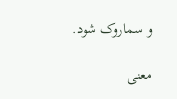و سماروک شود.

معنی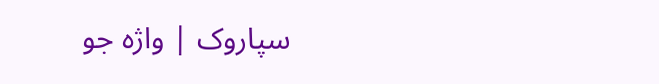سپاروک | واژه جو